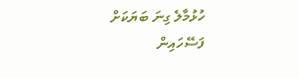ހުޅުމާލެ ގިނަ ބަޔަކަށް ފަސޭހައިން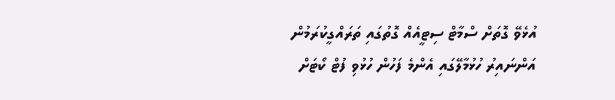އުޅެވޭ ގޮތަށް ސްމާޓް ސިޓީއެއް ގޮތުގައި ތަރައްގީކުރަމުން އަންނައިރު ހުޅުމާލޭގައި އެންމެ ފަހުން ހުޅުވި ފުޓް ކޯޓަށް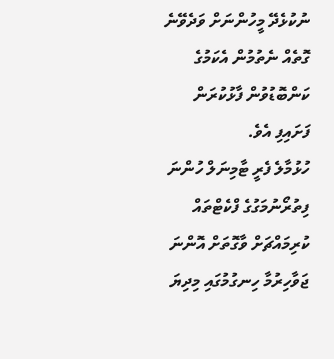ނުކުޅެދޭ މީހުންނަށް ވަދެވޭނެ ގޮތެއް ނެތުމުން އެކަމުގެ ކަންބޮޑުވުން ފާޅުކުރަން ފަށައިފި އެވެ.
ހުޅުމާލެ ފެރީ ޓާމިނަލް ހުންނަ ފިތުރޯނުމަގުގެ ފްކެޓްތައް ކުރިމައްޗަށް ވާގޮތަށް އޮންނަ ޖަވާހިރުމާ ހިނގުމުގައި މިދިޔަ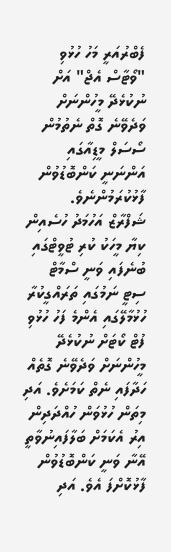ފެބްރުއަރީ މަހު ހުޅުވި "ވޯޓާސް އެޖް" އަށް ނުކުޅެދޭ މީހުންނަށް ވަދެވޭނެ ގޮތް ނެތުމުން ސޯސަލް މީޑިއާގައި އަންނަނީ ކަންބޮޑުވުން ފާޅުކުރަމުންނެވެ.
ޝަފްރާޒް އަހުމަދު ހުސެއިން ކިޔާ މީހަކު ކުރި ޓުވީޓްގައި ބުނެފައި ވަނީ ސްމާޓް ސިޓީ ނަމުގައި ތަރައްގީކުރާ ހުޅުމާލޭގައި އެންމެ ފަހު ހުޅުވި ފުޓް ކޯޓަށް ނުކުޅެދޭ މީހުންނަށް ވަދެވޭނެ ގޮތެއް ހަދާފައި ނެތް ކަމަށެވެ. އަދި މިތަން ހުޅުވަން ހުއްދަދިން އިރު އެކަމަށް ބަލާފައިނުވާތީ އޭނާ ވަނީ ކަންބޮޑުވުން ފާޅުކޮށްފަ އެވެ. އަދި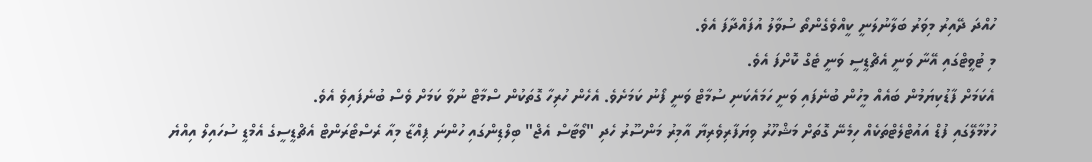ހުއްދަ ދޭއިރު މިވަރު ބަލާނުލަނީ ކީއްވެގެންތޯ ސުވާލު އުފައްދާފަ އެވެ.
މި ޓުވީޓްގައި އޭނާ ވަނީ އެޗްޑީސީ ވަނީ ޓެގް ކޮށްފަ އެވެ.
އެކަމަށް ފާޑުކިޔަމުން ބައެއް މީހުން ބުނެފައި ވަނީ ހަމައެކަނި ސުމާޓް ވަނީ ފޯނު ކަމަށެވެ. އެހެން ހުރިހާ ގޮތަކުން ސްމާޓް ނުވާ ކަމަށް ވެސް ބުނެފައިވެ އެވެ.
ހުޅުމާލޭގައި ފުޑް އައުޓްލެޓްތަކެއް ހިމެނޭ ގޮތަށް މަޝްހޫރު ވިޔަފާރިވެރިޔާ އާމިރު މަންސޫރު ހެދި "ވޯޓާސް އެޖް" ބިލްޑިންގައި ހުންނަ ޕިއްޒާ މިއާ ރެސްޓޯރަންޓް އެޗްޑީސީގެ އެމްޑީ ސުހައިލް އިއްޔެ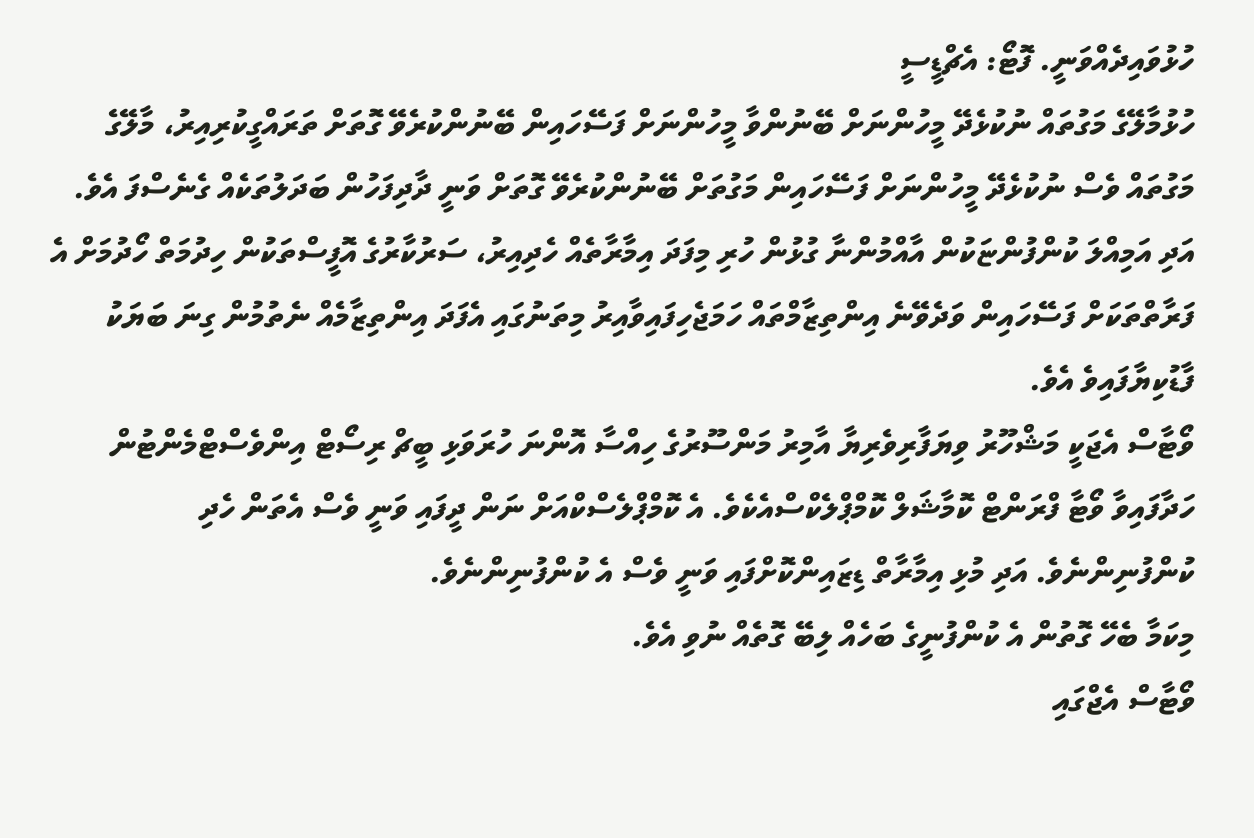ހުޅުވައިދެއްވަނީ. ފޮޓޯ: އެޗްޑީސީ
ހުޅުމާލޭގެ މަގުތައް ނުކުޅެދޭ މީހުންނަށް ބޭނުންވާ މީހުންނަށް ފަސޭހައިން ބޭނުންކުރެވޭ ގޮތަށް ތަރައްގީކުރިއިރު، މާލޭގެ މަގުތައް ވެސް ނުކުޅެދޭ މީހުންނަށް ފަސޭހައިން މަގުތަށް ބޭނުންކުރެވޭ ގޮތަށް ވަނީ ދާދިފަހުން ބަދަލުތަކެއް ގެނެސްފަ އެވެ. އަދި އަމިއްލަ ކުންފުންޏަކުން އާއްމުންނާ ގުޅުން ހުރި މިފަދަ އިމާރާތެއް ހެދިއިރު، ސަރުކާރުގެ އޮފީސްތަކުން ހިދުމަތް ހޯދުމަށް އެ ފަރާތްތަކަށް ފަސޭހައިން ވަދެވޭނެ އިންތިޒާމްތައް ހަމަޖެހިފައިވާއިރު މިތަނުގައި އެފަދަ އިންތިޒާމެއް ނެތުމުން ގިނަ ބަޔަކު ފާޑުކިޔާފައިވެ އެވެ.
ވޯޓާސް އެޖަކީ މަޝްހޫރު ވިޔަފާރިވެރިޔާ އާމިރު މަންސޫރުގެ ހިއްސާ އޮންނަ ހުރަވަޅި ބީޗް ރިސޯޓް އިންވެސްޓްމެންޓުން ހަދާފައިވާ ވޯޓާ ފްރަންޓް ކޮމާޝަލް ކޮމްޕްލެކްސްއެކެވެ. އެ ކޮމްޕްލެސްކްއަށް ނަން ދީފައި ވަނީ ވެސް އެތަން ހެދި ކުންފުނިންނެވެ. އަދި މުޅި އިމާރާތް ޑިޒައިންކޮށްފައި ވަނީ ވެސް އެ ކުންފުނިންނެވެ.
މިކަމާ ބެހޭ ގޮތުން އެ ކުންފުނީގެ ބަހެއް ލިބޭ ގޮތެއް ނުވި އެވެ.
ވޯޓާސް އެޖްގައި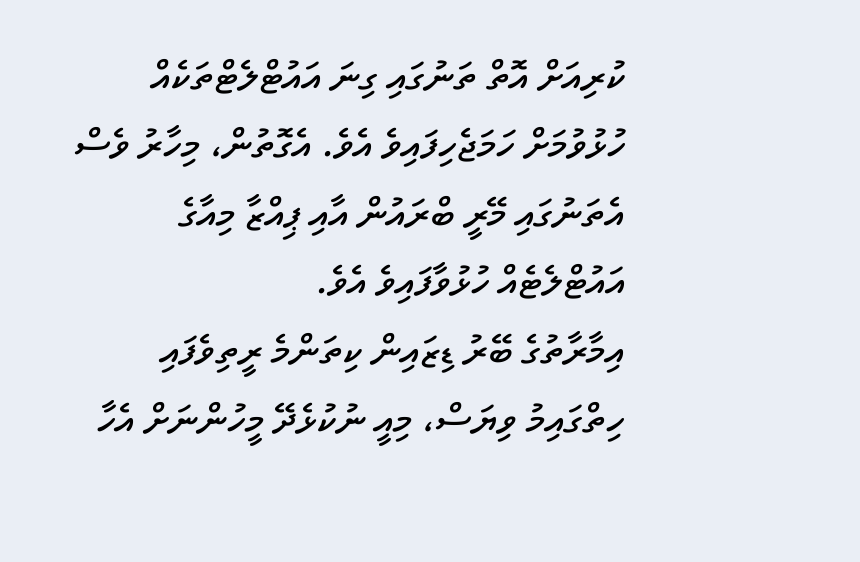ކުރިއަށް އޮތް ތަނުގައި ގިނަ އައުޓްލެޓްތަކެއް ހުޅުވުމަށް ހަމަޖެހިފައިވެ އެވެ. އެގޮތުން، މިހާރު ވެސް އެތަނުގައި މޭރީ ބްރައުން އާއި ޕިއްޒާ މިއާގެ އައުޓްލެޓެއް ހުޅުވާފައިވެ އެވެ.
އިމާރާތުގެ ބޭރު ޑިޒައިން ކިތަންމެ ރީތިވެފައި ހިތްގައިމު ވިޔަސް، މިއީ ނުކުޅެދޭ މީހުންނަށް އެހާ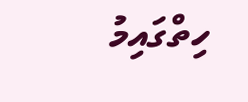ހިތްގައިމު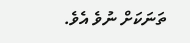ތަނަކަށް ނުވެ އެވެ.